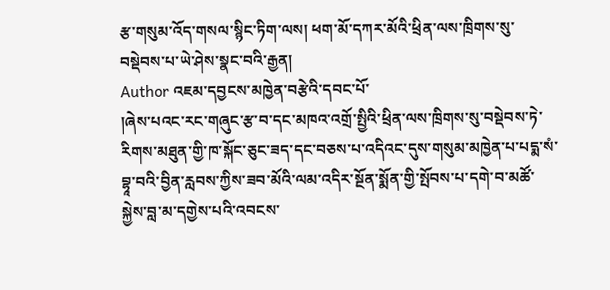རྩ་གསུམ་འོད་གསལ་སྙིང་ཏིག་ལས། ཕག་མོ་དཀར་མོའི་ཕྲིན་ལས་ཁྲིགས་སུ་བསྡེབས་པ་ཡེ་ཤེས་སྣང་བའི་རྒྱན།
Author འཇམ་དབྱངས་མཁྱེན་བརྩེའི་དབང་པོ་
།ཞེས་པའང་རང་གཞུང་རྩ་བ་དང་མཁའ་འགྲོ་སྤྱིའི་ཕྲིན་ལས་ཁྲིགས་སུ་བསྡེབས་ཏེ་རིགས་མཐུན་གྱི་ཁ་སྐོང་ཅུང་ཟད་དང་བཅས་པ་འདིའང་དུས་གསུམ་མཁྱེན་པ་པདྨ་སཾ་བྷཱ་བའི་བྱིན་རླབས་ཀྱིས་ཟབ་མོའི་ལམ་འདིར་སྔོན་སྨོན་གྱི་སྤོབས་པ་དགེ་བ་མཚོ་སྐྱེས་བླ་མ་དགྱེས་པའི་འབངས་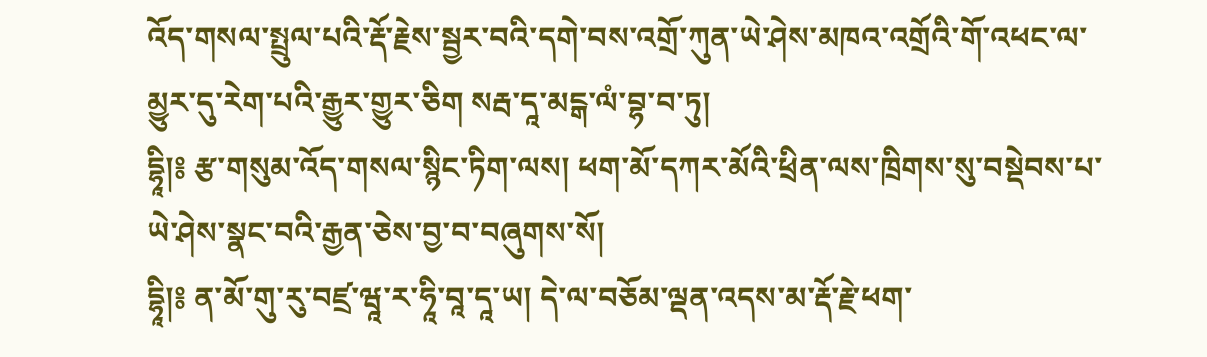འོད་གསལ་སྤྲུལ་པའི་རྡོ་རྗེས་སྦྱར་བའི་དགེ་བས་འགྲོ་ཀུན་ཡེ་ཤེས་མཁའ་འགྲོའི་གོ་འཕང་ལ་མྱུར་དུ་རེག་པའི་རྒྱུར་གྱུར་ཅིག སརྦ་དཱ་མངྒ་ལཾ་བྷ་བ་ཏུ།
དྷཱི།༔ རྩ་གསུམ་འོད་གསལ་སྙིང་ཏིག་ལས། ཕག་མོ་དཀར་མོའི་ཕྲིན་ལས་ཁྲིགས་སུ་བསྡེབས་པ་ཡེ་ཤེས་སྣང་བའི་རྒྱན་ཅེས་བྱ་བ་བཞུགས་སོ།
དྷཱི།༔ ན་མོ་གུ་རུ་བཛྲ་ཝཱ་ར་ཧཱི་བཱ་དཱ་ཡ། དེ་ལ་བཅོམ་ལྡན་འདས་མ་རྡོ་རྗེ་ཕག་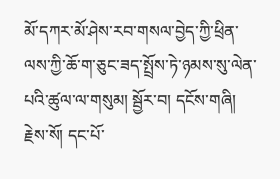མོ་དཀར་མོ་ཤེས་རབ་གསལ་བྱེད་ཀྱི་ཕྲིན་ལས་ཀྱི་ཆོ་ག་ཅུང་ཟད་སྤྲོས་ཏེ་ཉམས་སུ་ལེན་པའི་ཚུལ་ལ་གསུམ། སྦྱོར་བ། དངོས་གཞི། རྗེས་སོ། དང་པོ་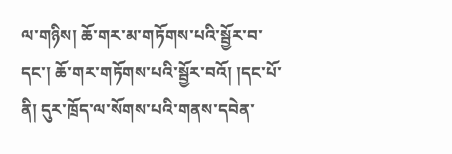ལ་གཉིས། ཆོ་གར་མ་གཏོགས་པའི་སྦྱོར་བ་དང་། ཆོ་གར་གཏོགས་པའི་སྦྱོར་བའོ། །དང་པོ་ནི། དུར་ཁྲོད་ལ་སོགས་པའི་གནས་དབེན་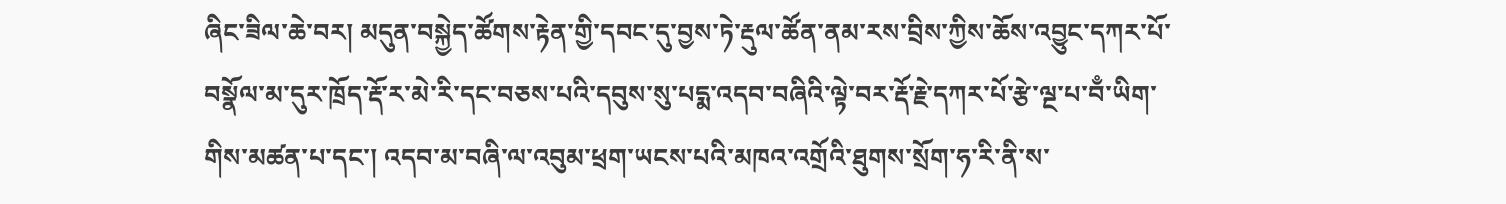ཞིང་ཟིལ་ཆེ་བར། མདུན་བསྐྱེད་ཚོགས་རྟེན་གྱི་དབང་དུ་བྱས་ཏེ་རྡུལ་ཚོན་ནམ་རས་བྲིས་ཀྱིས་ཆོས་འབྱུང་དཀར་པོ་བསྣོལ་མ་དུར་ཁྲོད་རྡོ་ར་མེ་རི་དང་བཅས་པའི་དབུས་སུ་པདྨ་འདབ་བཞིའི་ལྟེ་བར་རྡོ་རྗེ་དཀར་པོ་རྩེ་ལྔ་པ་བྃ་ཡིག་གིས་མཚན་པ་དང་། འདབ་མ་བཞི་ལ་འབུམ་ཕྲག་ཡངས་པའི་མཁའ་འགྲོའི་ཐུགས་སྲོག་ཧ་རི་ནི་ས་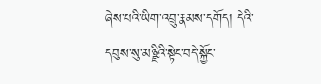ཞེས་པའི་ཡིག་འབྲུ་རྣམས་དགོད། དེའི་དབུས་སུ་མཉྫིའི་སྟེང་བདེ་སྐྱོང་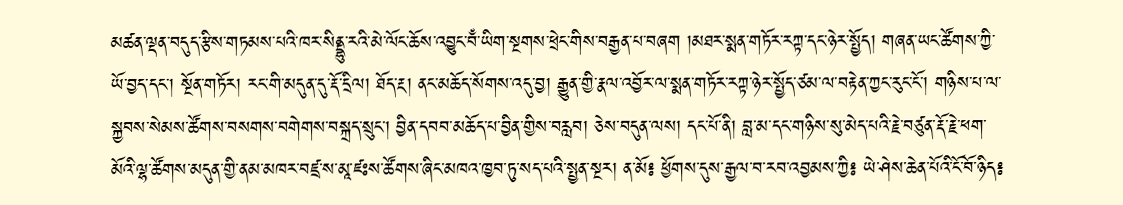མཚན་ལྡན་བདུད་རྩིས་གཏམས་པའི་ཁར་སིནྡྷུ་རའི་མེ་ལོང་ཆོས་འབྱུང་བྃ་ཡིག་སྔགས་ཕྲེང་གིས་བརྒྱན་པ་བཞག །མཐར་སྨན་གཏོར་རཀྟ་དང་ཉེར་སྤྱོད། གཞན་ཡང་ཚོགས་ཀྱི་ཡོ་བྱད་དང་། སྔོན་གཏོར། རང་གི་མདུན་དུ་རྡོ་དྲིལ། ཐོད་རྔ། ནང་མཆོད་སོགས་འདུ་བྱ། རྒྱུན་གྱི་རྣལ་འབྱོར་ལ་སྨན་གཏོར་རཀྟ་ཉེར་སྤྱོད་ཙམ་ལ་བརྟེན་ཀྱང་རུང་ངོ་། གཉིས་པ་ལ་སྐྱབས་སེམས་ཚོགས་བསགས་བགེགས་བསྐྲད་སྲུང་། བྱིན་དབབ་མཆོད་པ་བྱིན་གྱིས་བརླབ། ཅེས་བདུན་ལས། དང་པོ་ནི། བླ་མ་དང་གཉིས་སུ་མེད་པའི་རྗེ་བཙུན་རྡོ་རྗེ་ཕག་མོའི་ལྷ་ཚོགས་མདུན་གྱི་ནམ་མཁར་བཛྲ་ས་མཱ་ཛཿས་ཚོགས་ཞིང་མཁའ་ཁྱབ་ཏུ་སད་པའི་སྤྱན་སྔར། ན་མོ༔ ཕྱོགས་དུས་རྒྱལ་བ་རབ་འབྱམས་ཀྱི༔ ཡེ་ཤེས་ཆེན་པོའི་ངོ་བོ་ཉིད༔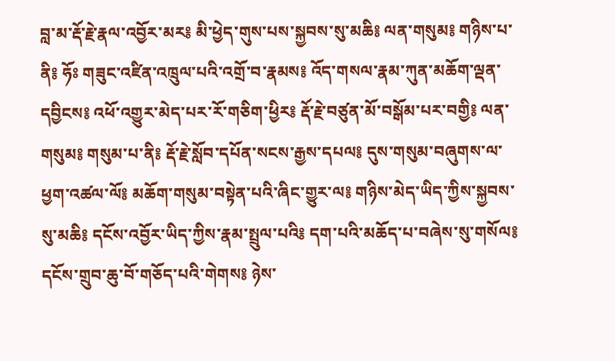བླ་མ་རྡོ་རྗེ་རྣལ་འབྱོར་མར༔ མི་ཕྱེད་གུས་པས་སྐྱབས་སུ་མཆི༔ ལན་གསུམ༔ གཉིས་པ་ནི༔ ཧོཿ གཟུང་འཛིན་འཁྲུལ་པའི་འགྲོ་བ་རྣམས༔ འོད་གསལ་རྣམ་ཀུན་མཆོག་ལྡན་དབྱིངས༔ འཕོ་འགྱུར་མེད་པར་རོ་གཅིག་ཕྱིར༔ རྡོ་རྗེ་བཙུན་མོ་བསྒོམ་པར་བགྱི༔ ལན་གསུམ༔ གསུམ་པ་ནི༔ རྡོ་རྗེ་སློབ་དཔོན་སངས་རྒྱས་དཔལ༔ དུས་གསུམ་བཞུགས་ལ་ཕྱག་འཚལ་ལོ༔ མཆོག་གསུམ་བསྟེན་པའི་ཞིང་གྱུར་ལ༔ གཉིས་མེད་ཡིད་ཀྱིས་སྐྱབས་སུ་མཆི༔ དངོས་འབྱོར་ཡིད་ཀྱིས་རྣམ་སྤྲུལ་པའི༔ དག་པའི་མཆོད་པ་བཞེས་སུ་གསོལ༔ དངོས་གྲུབ་ཆུ་བོ་གཅོད་པའི་གེགས༔ ཉེས་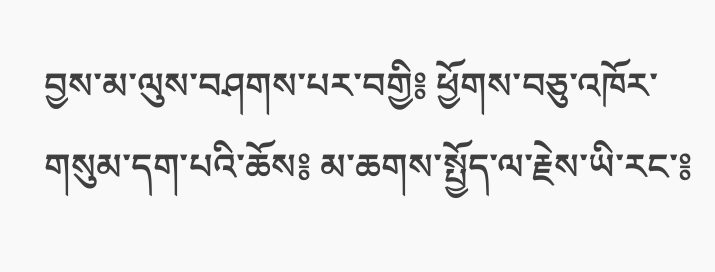བྱས་མ་ལུས་བཤགས་པར་བགྱི༔ ཕྱོགས་བཅུ་འཁོར་གསུམ་དག་པའི་ཆོས༔ མ་ཆགས་སྤྱོད་ལ་རྗེས་ཡི་རང་༔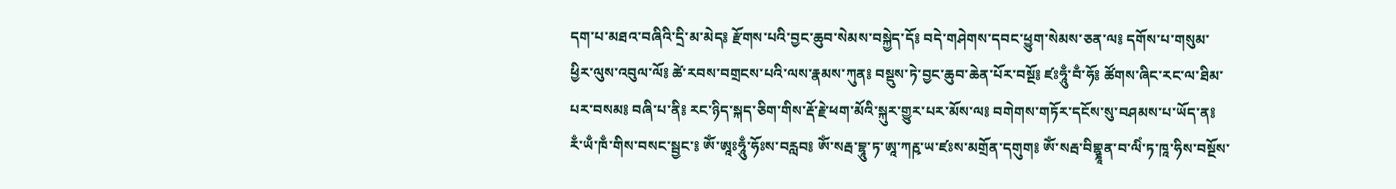དག་པ་མཐའ་བཞིའི་དྲི་མ་མེད༔ རྫོགས་པའི་བྱང་ཆུབ་སེམས་བསྐྱེད་དོ༔ བདེ་གཤེགས་དབང་ཕྱུག་སེམས་ཅན་ལ༔ དགོས་པ་གསུམ་ཕྱིར་ལུས་འབུལ་ལོ༔ ཚེ་རབས་བགྲངས་པའི་ལས་རྣམས་ཀུན༔ བསྡུས་ཏེ་བྱང་ཆུབ་ཆེན་པོར་བསྔོ༔ ཛཿཧཱུྃ་བྃ་ཧོ༔ ཚོགས་ཞིང་རང་ལ་ཐིམ་པར་བསམ༔ བཞི་པ་ནི༔ རང་ཉིད་སྐད་ཅིག་གིས་རྡོ་རྗེ་ཕག་མོའི་སྐུར་གྱུར་པར་མོས་ལ༔ བགེགས་གཏོར་དངོས་སུ་བཤམས་པ་ཡོད་ན༔ རྃ་ཡྃ་ཁྃ་གིས་བསང་སྦྱང་༔ ཨོཾ་ཨཱཿཧཱུྃ་ཧོཿས་བརླབ༔ ཨོཾ་སརྦ་བྷཱུ་ཏ་ཨཱ་ཀརྵ་ཡ་ཛཿས་མགྲོན་དགུག༔ ཨོཾ་སརྦ་བིགྷྣཱན་བ་ལིཾ་ཏ་ཁཱ་ཧིས་བསྔོས་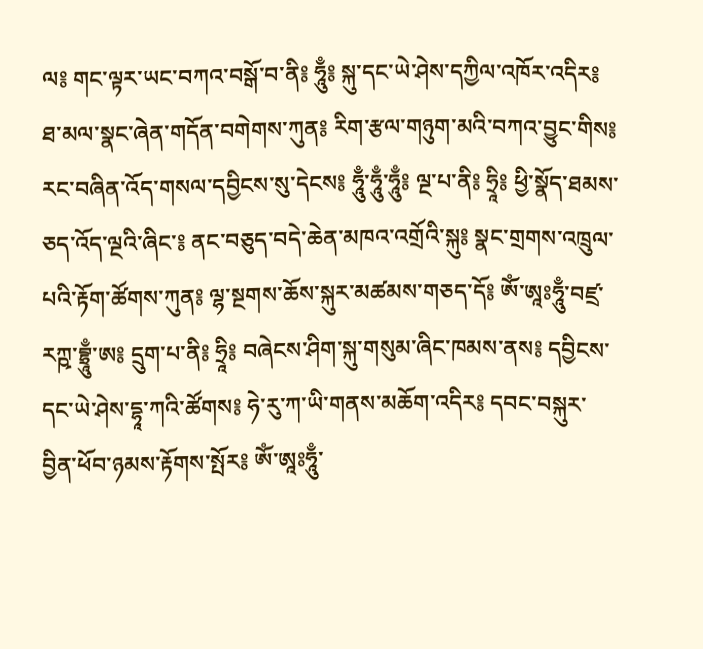ལ༔ གང་ལྟར་ཡང་བཀའ་བསྒོ་བ་ནི༔ ཧཱུྃ༔ སྐུ་དང་ཡེ་ཤེས་དཀྱིལ་འཁོར་འདིར༔ ཐ་མལ་སྣང་ཞེན་གདོན་བགེགས་ཀུན༔ རིག་རྩལ་གཉུག་མའི་བཀའ་བྱུང་གིས༔ རང་བཞིན་འོད་གསལ་དབྱིངས་སུ་དེངས༔ ཧཱུྃ་ཧཱུྃ་ཧཱུྃ༔ ལྔ་པ་ནི༔ ཧྲཱི༔ ཕྱི་སྣོད་ཐམས་ཅད་འོད་ལྔའི་ཞིང་༔ ནང་བཅུད་བདེ་ཆེན་མཁའ་འགྲོའི་སྐུ༔ སྣང་གྲགས་འཁྲུལ་པའི་རྟོག་ཚོགས་ཀུན༔ ལྷ་སྔགས་ཆོས་སྐུར་མཚམས་གཅད་དོ༔ ཨོཾ་ཨཱཿཧཱུྃ་བཛྲ་རཀྵ་བྷྲཱུྃ་ཨ༔ དྲུག་པ་ནི༔ ཧྲཱི༔ བཞེངས་ཤིག་སྐུ་གསུམ་ཞིང་ཁམས་ནས༔ དབྱིངས་དང་ཡེ་ཤེས་དྷཱ་ཀའི་ཚོགས༔ ཧེ་རུ་ཀ་ཡི་གནས་མཆོག་འདིར༔ དབང་བསྐུར་བྱིན་ཕོབ་ཉམས་རྟོགས་སྤོར༔ ཨོཾ་ཨཱཿཧཱུྃ་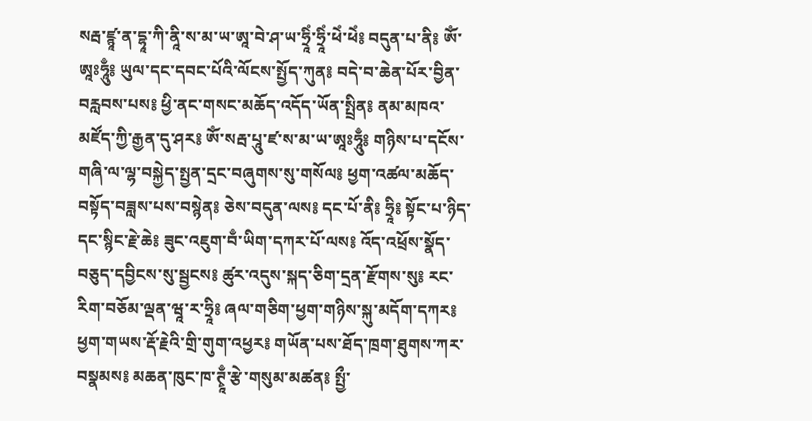སརྦ་ཛྙཱ་ན་དྷཱ་ཀི་ནཱི་ས་མ་ཡ་ཨཱ་བེ་ཤ་ཡ་ཧྲཱིཾ་ཧྲཱིཾ་ཕེཾ་ཕེཾ༔ བདུན་པ་ནི༔ ཨོཾ་ཨཱཿཧཱུྃ༔ ཡུལ་དང་དབང་པོའི་ལོངས་སྤྱོད་ཀུན༔ བདེ་བ་ཆེན་པོར་བྱིན་བརླབས་པས༔ ཕྱི་ནང་གསང་མཆོད་འདོད་ཡོན་སྤྲིན༔ ནམ་མཁའ་མཛོད་ཀྱི་རྒྱན་དུ་ཤར༔ ཨོཾ་སརྦ་པཱུ་ཛ་ས་མ་ཡ་ཨཱཿཧཱུྃ༔ གཉིས་པ་དངོས་གཞི་ལ་ལྷ་བསྐྱེད་སྤྱན་དྲང་བཞུགས་སུ་གསོལ༔ ཕྱག་འཚལ་མཆོད་བསྟོད་བཟླས་པས་བསྙེན༔ ཅེས་བདུན་ལས༔ དང་པོ་ནི༔ ཧྲཱི༔ སྟོང་པ་ཉིད་དང་སྙིང་རྗེ་ཆེ༔ ཟུང་འཇུག་བྃ་ཡིག་དཀར་པོ་ལས༔ འོད་འཕྲོས་སྣོད་བཅུད་དབྱིངས་སུ་སྦྱངས༔ ཚུར་འདུས་སྐད་ཅིག་དྲན་རྫོགས་སུ༔ རང་རིག་བཅོམ་ལྡན་ཝཱ་ར་ཧྲཱི༔ ཞལ་གཅིག་ཕྱག་གཉིས་སྐུ་མདོག་དཀར༔ ཕྱག་གཡས་རྡོ་རྗེའི་གྲི་གུག་འཕྱར༔ གཡོན་པས་ཐོད་ཁྲག་ཐུགས་ཀར་བསྣམས༔ མཆན་ཁུང་ཁ་ཊྭཱྃ་རྩེ་གསུམ་མཚན༔ སྤྱྀ་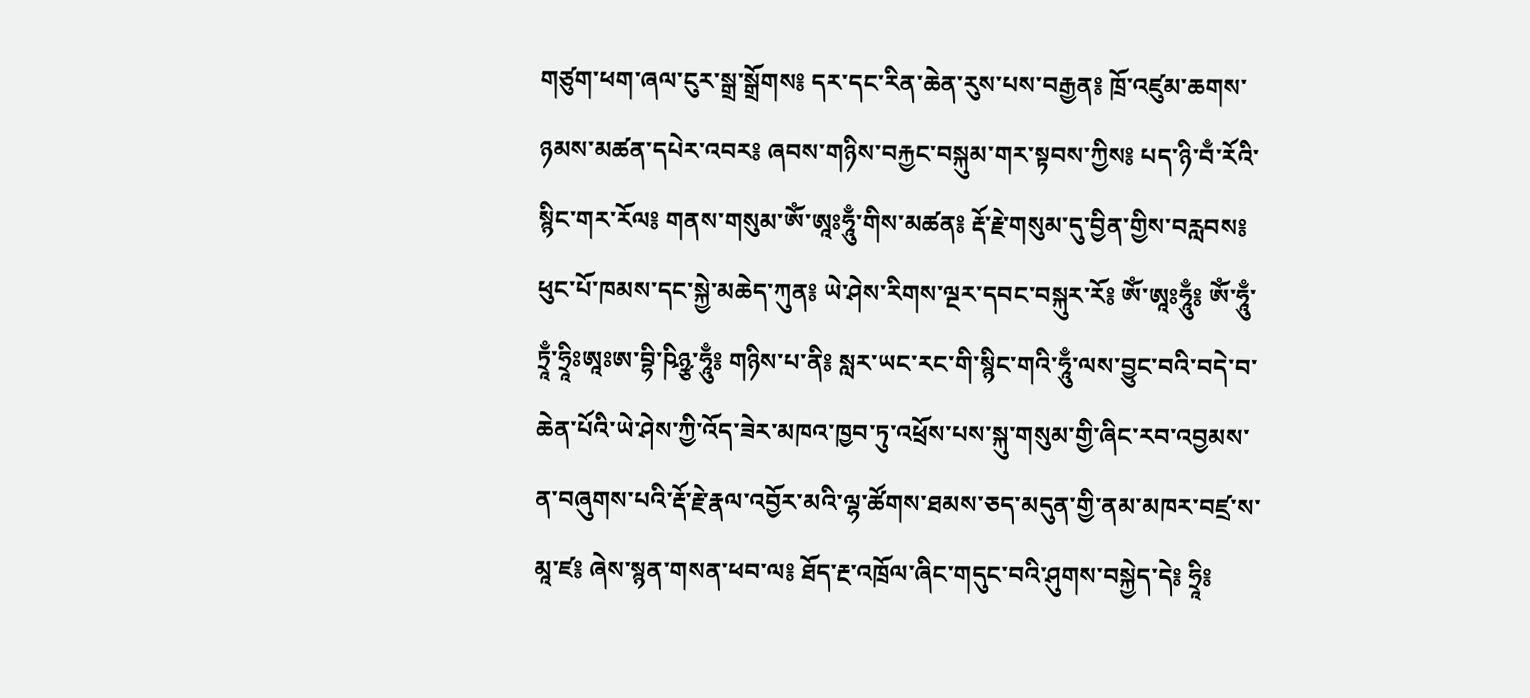གཙུག་ཕག་ཞལ་ངུར་སྒྲ་སྒྲོགས༔ དར་དང་རིན་ཆེན་རུས་པས་བརྒྱན༔ ཁྲོ་འཛུམ་ཆགས་ཉམས་མཚན་དཔེར་འབར༔ ཞབས་གཉིས་བརྐྱང་བསྐུམ་གར་སྟབས་ཀྱིས༔ པད་ཉི་བྃ་རོའི་སྙིང་གར་རོལ༔ གནས་གསུམ་ཨོཾ་ཨཱཿཧཱུྃ་གིས་མཚན༔ རྡོ་རྗེ་གསུམ་དུ་བྱིན་གྱིས་བརླབས༔ ཕུང་པོ་ཁམས་དང་སྐྱེ་མཆེད་ཀུན༔ ཡེ་ཤེས་རིགས་ལྔར་དབང་བསྐུར་རོ༔ ཨོཾ་ཨཱཿཧཱུྃ༔ ཨོཾ་ཧཱུྃ་ཏྲཱྃ་ཧྲཱིཿཨཱཿཨ་བྷི་ཥིཉྩ་ཧཱུྃ༔ གཉིས་པ་ནི༔ སླར་ཡང་རང་གི་སྙིང་གའི་ཧཱུྃ་ལས་བྱུང་བའི་བདེ་བ་ཆེན་པོའི་ཡེ་ཤེས་ཀྱི་འོད་ཟེར་མཁའ་ཁྱབ་ཏུ་འཕྲོས་པས་སྐུ་གསུམ་གྱི་ཞིང་རབ་འབྱམས་ན་བཞུགས་པའི་རྡོ་རྗེ་རྣལ་འབྱོར་མའི་ལྷ་ཚོགས་ཐམས་ཅད་མདུན་གྱི་ནམ་མཁར་བཛྲ་ས་མཱ་ཛ༔ ཞེས་སྙན་གསན་ཕབ་ལ༔ ཐོད་རྔ་འཁྲོལ་ཞིང་གདུང་བའི་ཤུགས་བསྐྱེད་དེ༔ ཧྲཱི༔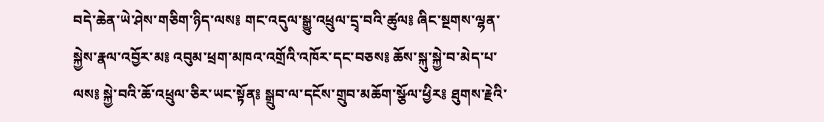བདེ་ཆེན་ཡེ་ཤེས་གཅིག་ཉིད་ལས༔ གང་འདུལ་སྒྱུ་འཕྲུལ་དྲྭ་བའི་ཚུལ༔ ཞིང་སྔགས་ལྷན་སྐྱེས་རྣལ་འབྱོར་མ༔ འབུམ་ཕྲག་མཁའ་འགྲོའི་འཁོར་དང་བཅས༔ ཆོས་སྐུ་སྐྱེ་བ་མེད་པ་ལས༔ སྐྱེ་བའི་ཆོ་འཕྲུལ་ཅིར་ཡང་སྟོན༔ སྒྲུབ་ལ་དངོས་གྲུབ་མཆོག་སྩོལ་ཕྱིར༔ ཐུགས་རྗེའི་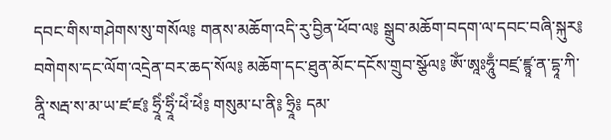དབང་གིས་གཤེགས་སུ་གསོལ༔ གནས་མཆོག་འདི་རུ་བྱིན་ཕོབ་ལ༔ སྒྲུབ་མཆོག་བདག་ལ་དབང་བཞི་སྐུར༔ བགེགས་དང་ལོག་འདྲེན་བར་ཆད་སོལ༔ མཆོག་དང་ཐུན་མོང་དངོས་གྲུབ་སྩོལ༔ ཨོཾ་ཨཱཿཧཱུྃ་བཛྲ་ཛྙཱ་ན་དྷཱ་ཀི་ནཱི་སརྦ་ས་མ་ཡ་ཛ་ཛ༔ ཧྲཱིཾ་ཧྲཱིཾ་ཕེཾ་ཕེཾ༔ གསུམ་པ་ནི༔ ཧྲཱི༔ དམ་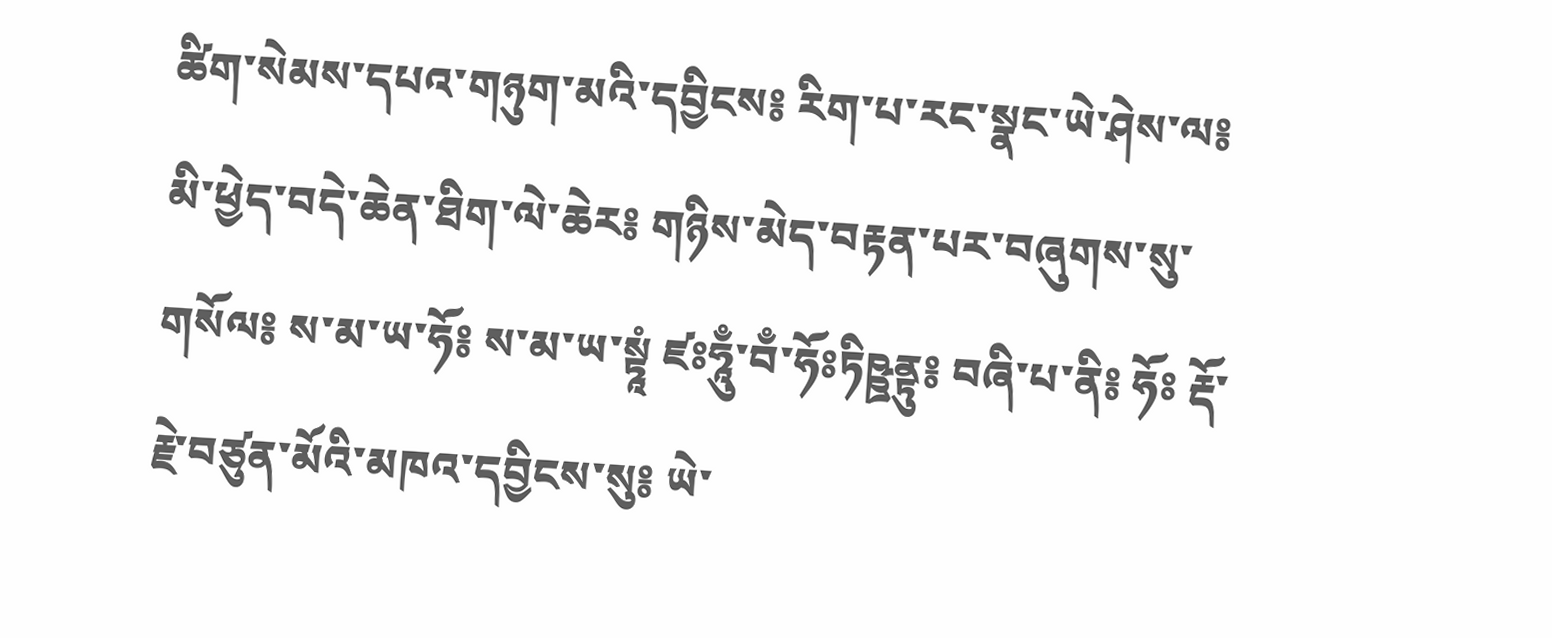ཚིག་སེམས་དཔའ་གཉུག་མའི་དབྱིངས༔ རིག་པ་རང་སྣང་ཡེ་ཤེས་ལ༔ མི་ཕྱེད་བདེ་ཆེན་ཐིག་ལེ་ཆེར༔ གཉིས་མེད་བརྟན་པར་བཞུགས་སུ་གསོལ༔ ས་མ་ཡ་ཧོ༔ ས་མ་ཡ་སྟཱཾ ཛཿཧཱུྃ་བྃ་ཧོཿཏིཥྛནྟུ༔ བཞི་པ་ནི༔ ཧོཿ རྡོ་རྗེ་བཙུན་མོའི་མཁའ་དབྱིངས་སུ༔ ཡེ་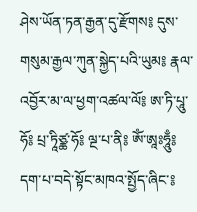ཤེས་ཡོན་ཏན་རྒྱན་དུ་རྫོགས༔ དུས་གསུམ་རྒྱལ་ཀུན་སྐྱེད་པའི་ཡུམ༔ རྣལ་འབྱོར་མ་ལ་ཕྱག་འཚལ་ལོ༔ ཨ་ཏི་པཱུ་ཧོ༔ པྲ་ཏཱིཙྪ་ཧོ༔ ལྔ་པ་ནི༔ ཨོཾ་ཨཱཿཧཱུྃ༔ དག་པ་བདེ་སྟོང་མཁའ་སྤྱོད་ཞིང་༔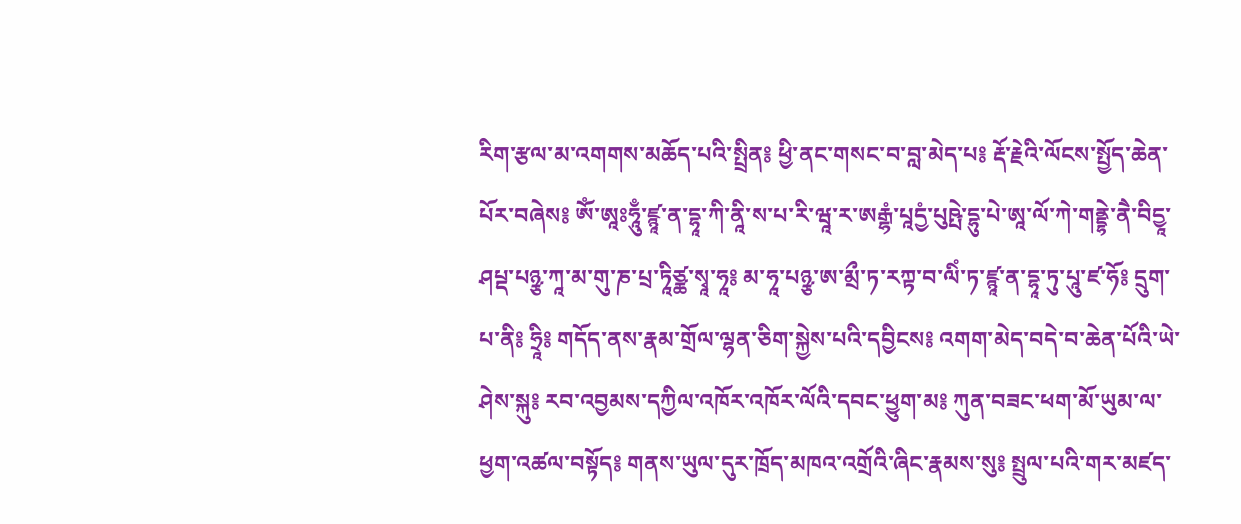རིག་རྩལ་མ་འགགས་མཆོད་པའི་སྤྲིན༔ ཕྱི་ནང་གསང་བ་བླ་མེད་པ༔ རྡོ་རྗེའི་ལོངས་སྤྱོད་ཆེན་པོར་བཞེས༔ ཨོཾ་ཨཱཿཧཱུྃ་ཛྙཱ་ན་དྷཱ་ཀི་ནཱི་ས་པ་རི་ཝཱ་ར་ཨརྒྷཾ་པཱདྱཾ་པུཥྤེ་དྷུ་པེ་ཨཱ་ལོ་ཀེ་གནྡྷེ་ནཻ་བིདྱཱ་ཤཔྡ་པཉྩ་ཀཱ་མ་གུ་ཎ་པྲ་ཏཱིཙྪ་སྭཱ་ཧཱ༔ མ་ཧཱ་པཉྩ་ཨ་མྲྀ་ཏ་རཀྟ་བ་ལིཾ་ཏ་ཛྙཱ་ན་དྷཱ་ཏུ་པཱུ་ཛ་ཧོ༔ དྲུག་པ་ནི༔ ཧྲཱི༔ གདོད་ནས་རྣམ་གྲོལ་ལྷན་ཅིག་སྐྱེས་པའི་དབྱིངས༔ འགག་མེད་བདེ་བ་ཆེན་པོའི་ཡེ་ཤེས་སྐུ༔ རབ་འབྱམས་དཀྱིལ་འཁོར་འཁོར་ལོའི་དབང་ཕྱུག་མ༔ ཀུན་བཟང་ཕག་མོ་ཡུམ་ལ་ཕྱག་འཚལ་བསྟོད༔ གནས་ཡུལ་དུར་ཁྲོད་མཁའ་འགྲོའི་ཞིང་རྣམས་སུ༔ སྤྲུལ་པའི་གར་མཛད་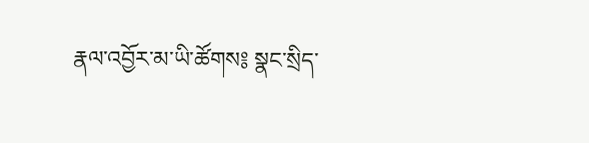རྣལ་འབྱོར་མ་ཡི་ཚོགས༔ སྣང་སྲིད་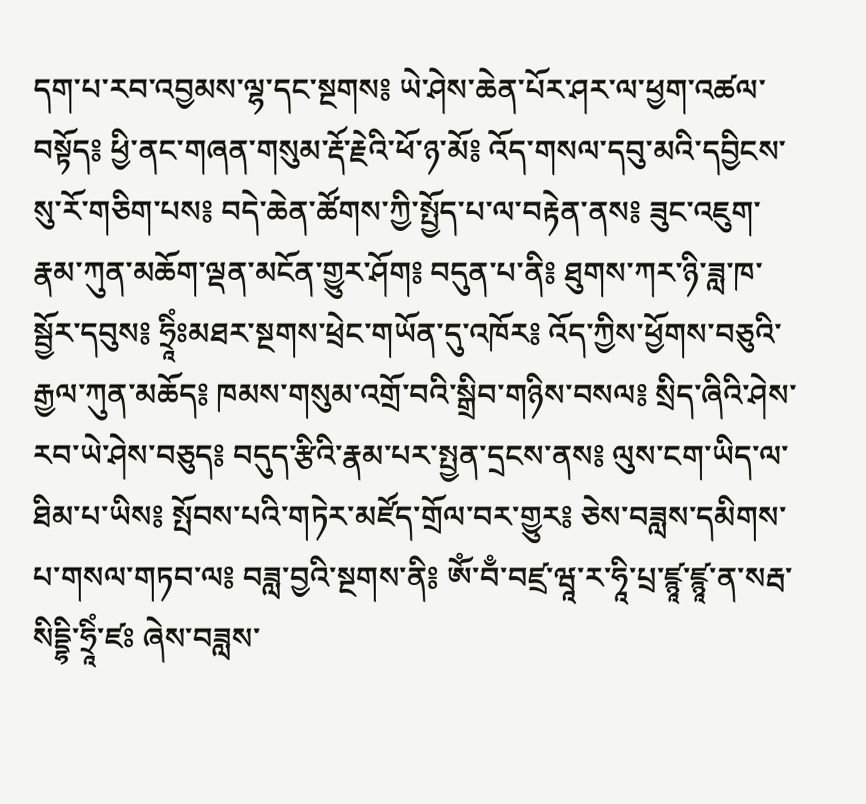དག་པ་རབ་འབྱམས་ལྷ་དང་སྔགས༔ ཡེ་ཤེས་ཆེན་པོར་ཤར་ལ་ཕྱག་འཚལ་བསྟོད༔ ཕྱི་ནང་གཞན་གསུམ་རྡོ་རྗེའི་ཕོ་ཉ་མོ༔ འོད་གསལ་དབུ་མའི་དབྱིངས་སུ་རོ་གཅིག་པས༔ བདེ་ཆེན་ཚོགས་ཀྱི་སྤྱོད་པ་ལ་བརྟེན་ནས༔ ཟུང་འཇུག་རྣམ་ཀུན་མཆོག་ལྡན་མངོན་གྱུར་ཤོག༔ བདུན་པ་ནི༔ ཐུགས་ཀར་ཉི་ཟླ་ཁ་སྦྱོར་དབུས༔ ཧྲཱིཾཿམཐར་སྔགས་ཕྲེང་གཡོན་དུ་འཁོར༔ འོད་ཀྱིས་ཕྱོགས་བཅུའི་རྒྱལ་ཀུན་མཆོད༔ ཁམས་གསུམ་འགྲོ་བའི་སྒྲིབ་གཉིས་བསལ༔ སྲིད་ཞིའི་ཤེས་རབ་ཡེ་ཤེས་བཅུད༔ བདུད་རྩིའི་རྣམ་པར་སྤྱན་དྲངས་ནས༔ ལུས་ངག་ཡིད་ལ་ཐིམ་པ་ཡིས༔ སྤོབས་པའི་གཏེར་མཛོད་གྲོལ་བར་གྱུར༔ ཅེས་བཟླས་དམིགས་པ་གསལ་གཏབ་ལ༔ བཟླ་བྱའི་སྔགས་ནི༔ ཨོཾ་བྃ་བཛྲ་ཝཱ་ར་ཧཱི་པྲ་ཛྙཱ་ཛྙཱ་ན་སརྦ་སིདྡྷི་ཧྲཱིཾ་ཛཿ ཞེས་བཟླས་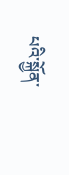པའི་སྐྱོན་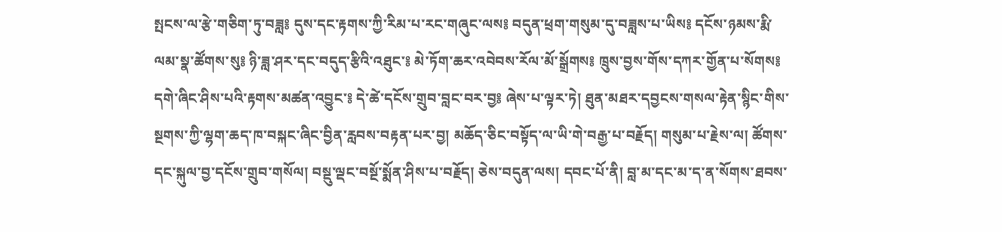སྤངས་ལ་རྩེ་གཅིག་ཏུ་བཟླ༔ དུས་དང་རྟགས་ཀྱི་རིམ་པ་རང་གཞུང་ལས༔ བདུན་ཕྲག་གསུམ་དུ་བཟླས་པ་ཡིས༔ དངོས་ཉམས་རྨི་ལམ་སྣ་ཚོགས་སུ༔ ཉི་ཟླ་ཤར་དང་བདུད་རྩིའི་འཐུང་༔ མེ་ཏོག་ཆར་འབེབས་རོལ་མོ་སྒྲོགས༔ ཁྲུས་བྱས་གོས་དཀར་གྱོན་པ་སོགས༔ དགེ་ཞིང་ཤིས་པའི་རྟགས་མཚན་འབྱུང་༔ དེ་ཚེ་དངོས་གྲུབ་བླང་བར་བྱ༔ ཞེས་པ་ལྟར་ཏེ། ཐུན་མཐར་དབྱངས་གསལ་རྟེན་སྙིང་གིས་སྔགས་ཀྱི་ལྷག་ཆད་ཁ་བསྐང་ཞིང་བྱིན་རླབས་བརྟན་པར་བྱ། མཆོད་ཅིང་བསྟོད་ལ་ཡི་གེ་བརྒྱ་པ་བརྗོད། གསུམ་པ་རྗེས་ལ། ཚོགས་དང་སྐུལ་བྱ་དངོས་གྲུབ་གསོལ། བསྡུ་ལྡང་བསྔོ་སྨོན་ཤིས་པ་བརྗོད། ཅེས་བདུན་ལས། དབང་པོ་ནི། བླ་མ་དང་མ་ད་ན་སོགས་ཐབས་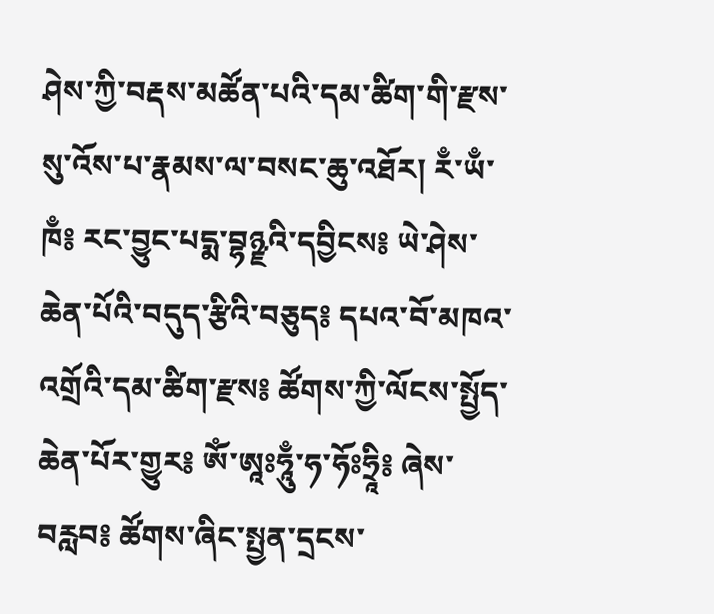ཤེས་ཀྱི་བརྡས་མཚོན་པའི་དམ་ཚིག་གི་རྫས་སུ་འོས་པ་རྣམས་ལ་བསང་ཆུ་འཐོར། རྃ་ཡྃ་ཁྃ༔ རང་བྱུང་པདྨ་བྷཉྫའི་དབྱིངས༔ ཡེ་ཤེས་ཆེན་པོའི་བདུད་རྩིའི་བཅུད༔ དཔའ་བོ་མཁའ་འགྲོའི་དམ་ཚིག་རྫས༔ ཚོགས་ཀྱི་ལོངས་སྤྱོད་ཆེན་པོར་གྱུར༔ ཨོཾ་ཨཱཿཧཱུྃ་ཧ་ཧོཿཧྲཱི༔ ཞེས་བརླབ༔ ཚོགས་ཞིང་སྤྱན་དྲངས་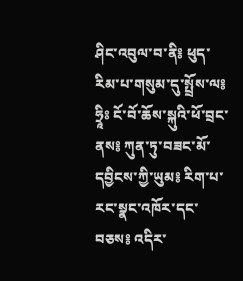ཤིང་འབུལ་བ་ནི༔ ཕུད་རིམ་པ་གསུམ་དུ་སྤྲོས་ལ༔ ཧྲཱིཿ ངོ་བོ་ཆོས་སྐུའི་ཕོ་བྲང་ནས༔ ཀུན་ཏུ་བཟང་མོ་དབྱིངས་ཀྱི་ཡུམ༔ རིག་པ་རང་སྣང་འཁོར་དང་བཅས༔ འདིར་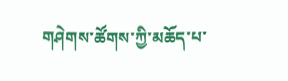གཤེགས་ཚོགས་ཀྱི་མཆོད་པ་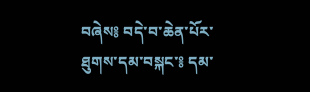བཞེས༔ བདེ་བ་ཆེན་པོར་ཐུགས་དམ་བསྐང་༔ དམ་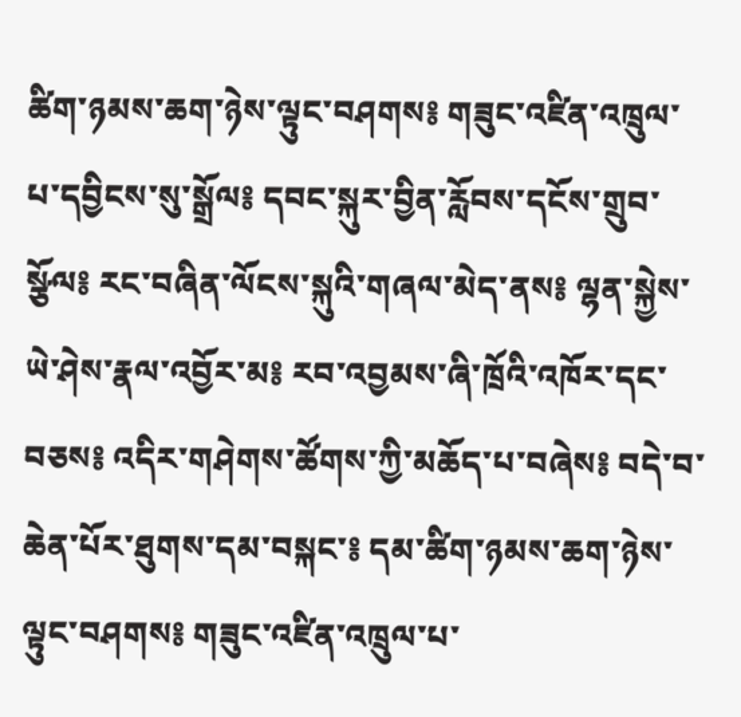ཚིག་ཉམས་ཆག་ཉེས་ལྟུང་བཤགས༔ གཟུང་འཛིན་འཁྲུལ་པ་དབྱིངས་སུ་སྒྲོལ༔ དབང་སྐུར་བྱིན་རློབས་དངོས་གྲུབ་སྩོལ༔ རང་བཞིན་ལོངས་སྐུའི་གཞལ་མེད་ནས༔ ལྷན་སྐྱེས་ཡེ་ཤེས་རྣལ་འབྱོར་མ༔ རབ་འབྱམས་ཞི་ཁྲོའི་འཁོར་དང་བཅས༔ འདིར་གཤེགས་ཚོགས་ཀྱི་མཆོད་པ་བཞེས༔ བདེ་བ་ཆེན་པོར་ཐུགས་དམ་བསྐང་༔ དམ་ཚིག་ཉམས་ཆག་ཉེས་ལྟུང་བཤགས༔ གཟུང་འཛིན་འཁྲུལ་པ་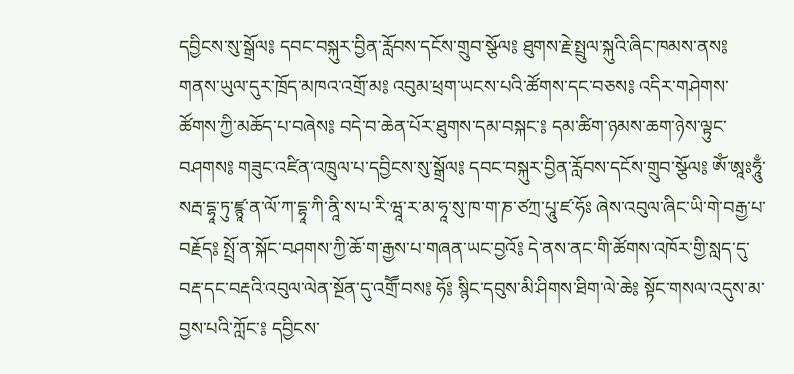དབྱིངས་སུ་སྒྲོལ༔ དབང་བསྐུར་བྱིན་རློབས་དངོས་གྲུབ་སྩོལ༔ ཐུགས་རྗེ་སྤྲུལ་སྐུའི་ཞིང་ཁམས་ནས༔ གནས་ཡུལ་དུར་ཁྲོད་མཁའ་འགྲོ་མ༔ འབུམ་ཕྲག་ཡངས་པའི་ཚོགས་དང་བཅས༔ འདིར་གཤེགས་ཚོགས་ཀྱི་མཆོད་པ་བཞེས༔ བདེ་བ་ཆེན་པོར་ཐུགས་དམ་བསྐང་༔ དམ་ཚིག་ཉམས་ཆག་ཉེས་ལྟུང་བཤགས༔ གཟུང་འཛིན་འཁྲུལ་པ་དབྱིངས་སུ་སྒྲོལ༔ དབང་བསྐུར་བྱིན་རློབས་དངོས་གྲུབ་སྩོལ༔ ཨོཾ་ཨཱཿཧཱུྃ་སརྦ་དྷཱ་ཏུ་ཛྙཱ་ན་ལོ་ཀ་དྷཱ་ཀི་ནཱི་ས་པ་རི་ཝཱ་ར་མ་ཧཱ་སུ་ཁ་ག་ཎ་ཙཀྲ་པཱུ་ཛ་ཧོཿ ཞེས་འབུལ་ཞིང་ཡི་གེ་བརྒྱ་པ་བརྗོད༔ སྤྲོ་ན་སྐོང་བཤགས་ཀྱི་ཆོ་ག་རྒྱས་པ་གཞན་ཡང་བྱའོ༔ དེ་ནས་ནང་གི་ཚོགས་འཁོར་གྱི་སླད་དུ་བརྡ་དང་བརྡའི་འབུལ་ལེན་སྔོན་དུ་འགྲཽ་བས༔ ཧོ༔ སྙིང་དབུས་མི་ཤིགས་ཐིག་ལེ་ཆེ༔ སྟོང་གསལ་འདུས་མ་བྱས་པའི་ཀློང་༔ དབྱིངས་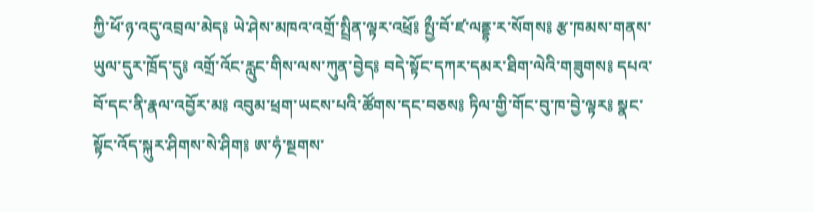ཀྱི་ཕོ་ཉ་འདུ་འབྲལ་མེད༔ ཡེ་ཤེས་མཁའ་འགྲོ་སྤྲིན་ལྟར་འཕྲོ༔ སྤྱྀ་བོ་ཛ་ལནྡྷ་ར་སོགས༔ རྩ་ཁམས་གནས་ཡུལ་དུར་ཁྲོད་དུ༔ འགྲོ་འོང་རླུང་གིས་ལས་ཀུན་བྱེད༔ བདེ་སྟོང་དཀར་དམར་ཐིག་ལེའི་གཟུགས༔ དཔའ་བོ་དང་ནི་རྣལ་འབྱོར་མ༔ འབུམ་ཕྲག་ཡངས་པའི་ཚོགས་དང་བཅས༔ ཏིལ་གྱི་གོང་བུ་ཁ་བྱེ་ལྟར༔ སྣང་སྟོང་འོད་སྐུར་ཤིགས་སེ་ཤིག༔ ཨ་ཧཾ་སྔགས་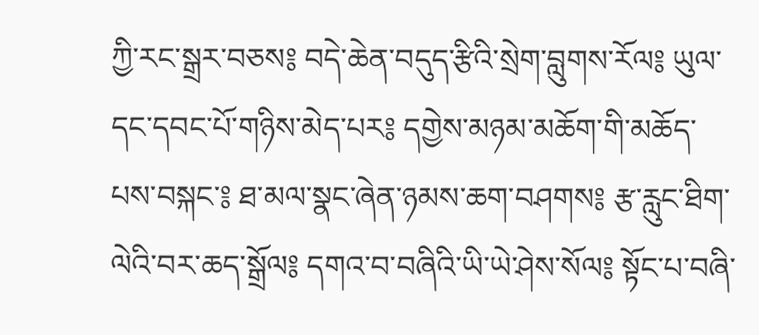ཀྱི་རང་སྒྲར་བཅས༔ བདེ་ཆེན་བདུད་རྩིའི་སྲེག་བླུགས་རོལ༔ ཡུལ་དང་དབང་པོ་གཉིས་མེད་པར༔ དགྱེས་མཉམ་མཆོག་གི་མཆོད་པས་བསྐང་༔ ཐ་མལ་སྣང་ཞེན་ཉམས་ཆག་བཤགས༔ རྩ་རླུང་ཐིག་ལེའི་བར་ཆད་སྒྲོལ༔ དགའ་བ་བཞིའི་ཡི་ཡེ་ཤེས་སོལ༔ སྟོང་པ་བཞི་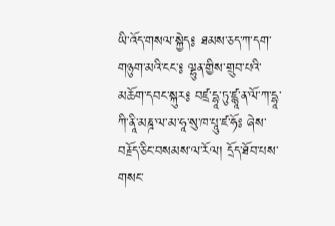ཡི་འོད་གསལ་སྐྱེད༔ ཐམས་ཅད་ཀ་དག་གཉུག་མའི་ངང་༔ ལྷུན་གྱིས་གྲུབ་པའི་མཆོག་དབང་སྐུར༔ བཛྲ་དྷཱ་ཏུ་ཛྙཱ་ན་ལོ་ཀ་དྷཱ་ཀི་ནཱི་མཎྜ་ལ་མ་ཧཱ་སུ་ཁ་པཱུ་ཛ་ཧོཿ ཞེས་བརྗོད་ཅིང་བསམས་ལ་རོལ། དྲོད་ཐོབ་པས་གསང་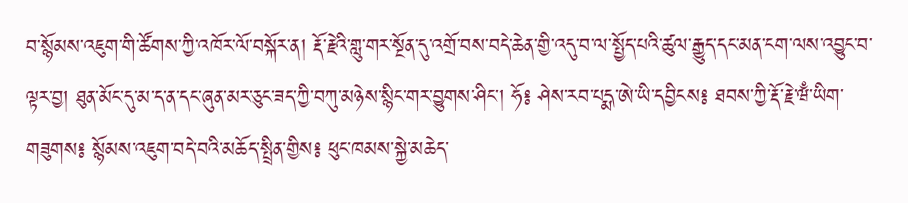བ་སྙོམས་འཇུག་གི་ཚོགས་ཀྱི་འཁོར་ལོ་བསྐོར་ན། རྡོ་རྗེའི་གླུ་གར་སྔོན་དུ་འགྲོ་བས་བདེ་ཆེན་གྱི་འདུ་བ་ལ་སྤྱོད་པའི་ཚུལ་རྒྱུད་དང་མན་ངག་ལས་འབྱུང་བ་ལྟར་བྱ། ཐུན་མོང་དུ་མ་ད་ན་དང་ཞུན་མར་ཅུང་ཟད་ཀྱི་བཀུ་མཉེས་སྙིང་གར་བྱུགས་ཤིང་། ཧོ༔ ཤེས་རབ་པདྨ་ཨེ་ཡི་དབྱིངས༔ ཐབས་ཀྱི་རྡོ་རྗེ་ཝྃ་ཡིག་གཟུགས༔ སྙོམས་འཇུག་བདེ་བའི་མཆོད་སྤྲིན་གྱིས༔ ཕུང་ཁམས་སྐྱེ་མཆེད་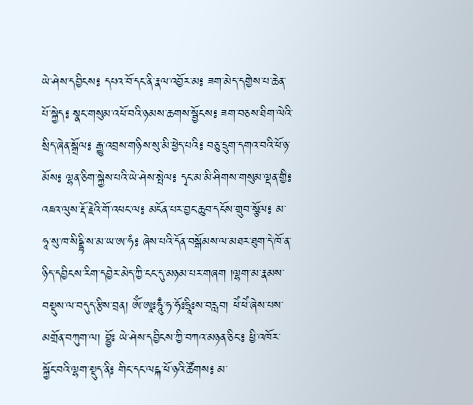ཡེ་ཤེས་དབྱིངས༔ དཔའ་བོ་དང་ནི་རྣལ་འབྱོར་མ༔ ཟག་མེད་དགྱེས་པ་ཆེན་པོ་སྐྱེད༔ སྣང་གསུམ་འཕོ་བའི་ཉམས་ཆགས་སྦྱོངས༔ ཟག་བཅས་ཐིག་ལེའི་སྲིད་ཞེན་སྒྲོལ༔ རྒྱུ་འབྲས་གཉིས་སུ་མི་ཕྱེད་པའི༔ བཅུ་དྲུག་དགའ་བའི་ཕོ་ཉ་མོས༔ ལྷན་ཅིག་སྐྱེས་པའི་ཡེ་ཤེས་སྤེལ༔ དྭང་མ་མི་ཤིགས་གསུམ་ལྡན་གྱི༔ འཇའ་ལུས་རྡོ་རྗེའི་གོ་འཕང་ལ༔ མངོན་པར་བྱང་ཆུབ་དངོས་གྲུབ་སྩོལ༔ མ་ཧཱ་སུ་ཁ་སིདྡྷི་ས་མ་ཡ་ཨ་ཧཾ༔ ཞེས་པའི་དོན་བསྒོམས་ལ་མཐར་ཐུག་དེ་ཁོ་ན་ཉིད་དབྱིངས་རིག་དབྱེར་མེད་ཀྱི་ངང་དུ་མཉམ་པར་གཞག །ལྷག་མ་རྣམས་བསྡུས་ལ་བདུད་རྩིས་བྲན། ཨོཾ་ཨཱཿཧཱུྃ་ཧ་ཧོཿཧྲཱིཿས་བརླབ། ཕེཾ་ཕེཾ་ཞེས་པས་མགྲོན་བཀུག་ལ། བྷྱོཿ ཡེ་ཤེས་དབྱིངས་ཀྱི་བཀའ་མཉན་ཅིང་༔ ཕྱི་འཁོར་སྐྱོང་བའི་ལྷག་སྡུད་ནི༔ གིང་དང་ལངྐ་ཕོ་ཉའི་ཚོགས༔ མ་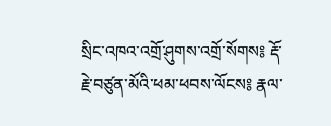སྲིང་འཁའ་འགྲོ་ཤུགས་འགྲོ་སོགས༔ རྡོ་རྗེ་བཙུན་མོའི་ཕམ་ཕབས་ལོངས༔ རྣལ་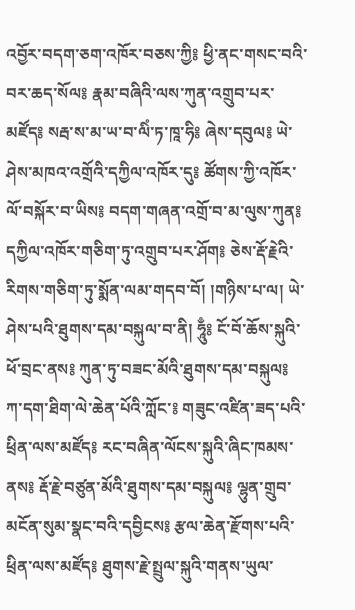འབྱོར་བདག་ཅག་འཁོར་བཅས་ཀྱི༔ ཕྱི་ནང་གསང་བའི་བར་ཆད་སོལ༔ རྣམ་བཞིའི་ལས་ཀུན་འགྲུབ་པར་མཛོད༔ སརྦ་ས་མ་ཡ་བ་ལིཾ་ཏ་ཁཱ་ཧི༔ ཞེས་དབུལ༔ ཡེ་ཤེས་མཁའ་འགྲོའི་དཀྱིལ་འཁོར་དུ༔ ཚོགས་ཀྱི་འཁོར་ལོ་བསྐོར་བ་ཡིས༔ བདག་གཞན་འགྲོ་བ་མ་ལུས་ཀུན༔ དཀྱིལ་འཁོར་གཅིག་ཏུ་འགྲུབ་པར་ཤོག༔ ཅེས་རྡོ་རྗེའི་རིགས་གཅིག་ཏུ་སྨོན་ལམ་གདབ་བོ། །གཉིས་པ་ལ། ཡེ་ཤེས་པའི་ཐུགས་དམ་བསྐུལ་བ་ནི། ཧཱུྃ༔ ངོ་བོ་ཆོས་སྐུའི་ཕོ་བྲང་ནས༔ ཀུན་ཏུ་བཟང་མོའི་ཐུགས་དམ་བསྐུལ༔ ཀ་དག་ཐིག་ལེ་ཆེན་པོའི་ཀློང་༔ གཟུང་འཛིན་ཟད་པའི་ཕྲིན་ལས་མཛོད༔ རང་བཞིན་ལོངས་སྐུའི་ཞིང་ཁམས་ནས༔ རྡོ་རྗེ་བཙུན་མོའི་ཐུགས་དམ་བསྐུལ༔ ལྷུན་གྲུབ་མངོན་སུམ་སྣང་བའི་དབྱིངས༔ རྩལ་ཆེན་རྫོགས་པའི་ཕྲིན་ལས་མཛོད༔ ཐུགས་རྗེ་སྤྲུལ་སྐུའི་གནས་ཡུལ་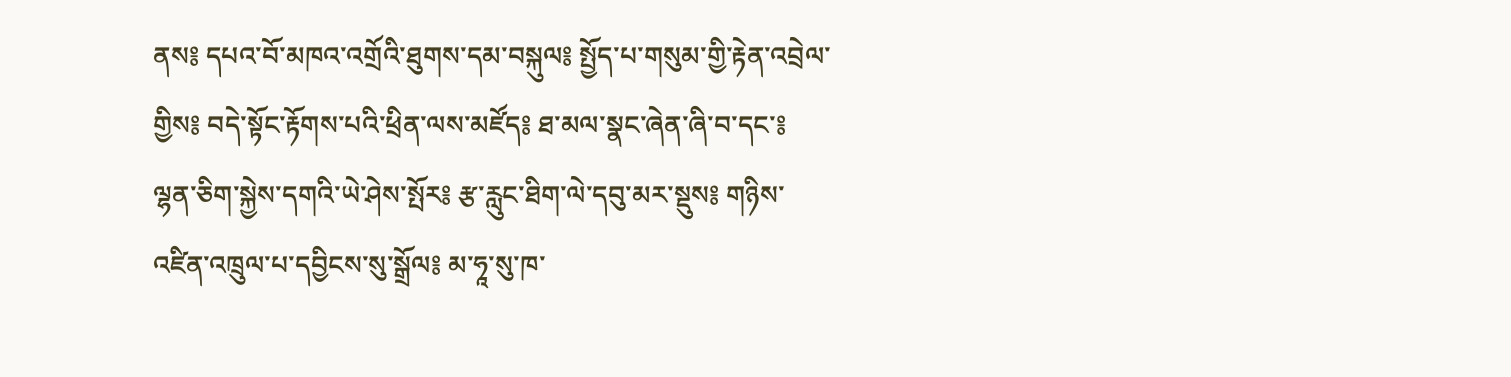ནས༔ དཔའ་བོ་མཁའ་འགྲོའི་ཐུགས་དམ་བསྐུལ༔ སྤྱོད་པ་གསུམ་གྱི་རྟེན་འབྲེལ་གྱིས༔ བདེ་སྟོང་རྟོགས་པའི་ཕྲིན་ལས་མཛོད༔ ཐ་མལ་སྣང་ཞེན་ཞི་བ་དང་༔ ལྷན་ཅིག་སྐྱེས་དགའི་ཡེ་ཤེས་སྤོར༔ རྩ་རླུང་ཐིག་ལེ་དབུ་མར་སྡུས༔ གཉིས་འཛིན་འཁྲུལ་པ་དབྱིངས་སུ་སྒྲོལ༔ མ་ཧཱ་སུ་ཁ་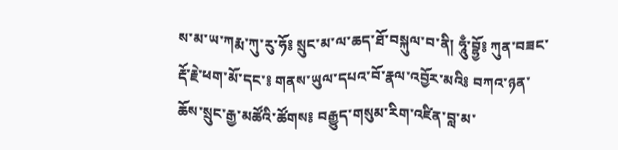ས་མ་ཡ་ཀརྨ་ཀུ་རུ་ཧོ༔ སྲུང་མ་ལ་ཆད་ཐོ་བསྐུལ་བ་ནི། ཧཱུྃ་བྷྱོ༔ ཀུན་བཟང་རྡོ་རྗེ་ཕག་མོ་དང་༔ གནས་ཡུལ་དཔའ་བོ་རྣལ་འབྱོར་མའི༔ བཀའ་ཉན་ཆོས་སྲུང་རྒྱ་མཚོའི་ཚོགས༔ བརྒྱུད་གསུམ་རིག་འཛིན་བླ་མ་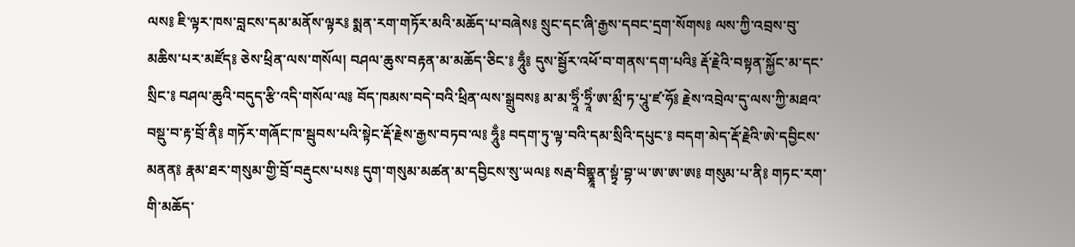ལས༔ ཇི་ལྟར་ཁས་བླངས་དམ་མནོས་ལྟར༔ སྨན་རག་གཏོར་མའི་མཆོད་པ་བཞེས༔ སྲུང་དང་ཞི་རྒྱས་དབང་དྲག་སོགས༔ ལས་ཀྱི་འབྲས་བུ་མཆིས་པར་མཛོད༔ ཅེས་ཕྲིན་ལས་གསོལ། བཤལ་ཆུས་བརྟན་མ་མཆོད་ཅིང་༔ ཧཱུྃ༔ དུས་སྦྱོར་འཕོ་བ་གནས་དག་པའི༔ རྡོ་རྗེའི་བསྟན་སྐྱོང་མ་དང་སྲིང་༔ བཤལ་ཆུའི་བདུད་རྩི་འདི་གསོལ་ལ༔ བོད་ཁམས་བདེ་བའི་ཕྲིན་ལས་སྒྲུབས༔ མ་མ་ཧྲཱིཾ་ཧྲཱིཾ་ཨ་མྲྀ་ཏ་པཱུ་ཛ་ཧོ༔ རྗེས་འབྲེལ་དུ་ལས་ཀྱི་མཐའ་བསྡུ་བ་རྟ་བྲོ་ནི༔ གཏོར་གཞོང་ཁ་སྦུབས་པའི་སྟེང་རྡོ་རྗེས་རྒྱས་བཏབ་ལ༔ ཧཱུྃ༔ བདག་ཏུ་ལྟ་བའི་དམ་སྲིའི་དཔུང་༔ བདག་མེད་རྡོ་རྗེའི་ཨེ་དབྱིངས་མནན༔ རྣམ་ཐར་གསུམ་གྱི་བྲོ་བརྡུངས་པས༔ དུག་གསུམ་མཚན་མ་དབྱིངས་སུ་ཡལ༔ སརྦ་བིགྷྣཱན་སྟྭཾ་བྷ་ཡ་ཨ་ཨ་ཨ༔ གསུམ་པ་ནི༔ གཏང་རག་གི་མཆོད་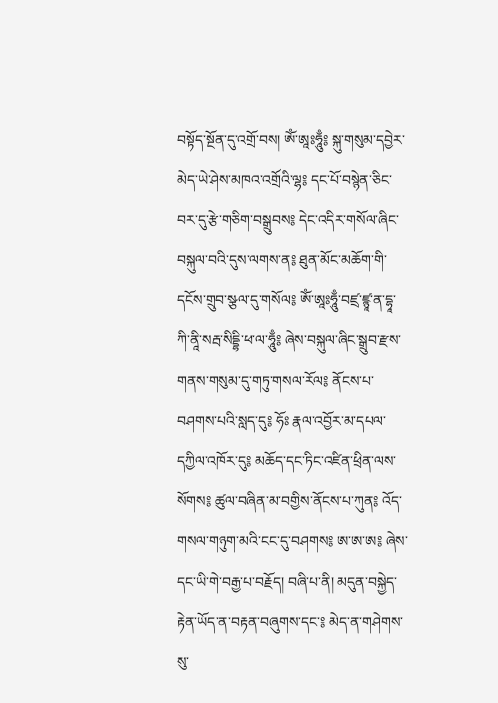བསྟོད་སྔོན་དུ་འགྲོ་བས། ཨོཾ་ཨཱཿཧཱུྃ༔ སྐུ་གསུམ་དབྱེར་མེད་ཡེ་ཤེས་མཁའ་འགྲོའི་ལྷ༔ དང་པོ་བསྙེན་ཅིང་བར་དུ་རྩེ་གཅིག་བསྒྲུབས༔ དེང་འདིར་གསོལ་ཞིང་བསྐུལ་བའི་དུས་ལགས་ན༔ ཐུན་མོང་མཆོག་གི་དངོས་གྲུབ་སྩལ་དུ་གསོལ༔ ཨོཾ་ཨཱཿཧཱུྃ་བཛྲ་ཛྙཱ་ན་དྷཱ་ཀི་ནཱི་སརྦ་སིདྡྷི་ཕ་ལ་ཧཱུྃ༔ ཞེས་བསྐུལ་ཞིང་སྒྲུབ་རྫས་གནས་གསུམ་དུ་གཏུ་གསལ་རོལ༔ ནོངས་པ་བཤགས་པའི་སླད་དུ༔ ཧོཿ རྣལ་འབྱོར་མ་དཔལ་དཀྱིལ་འཁོར་དུ༔ མཆོད་དང་ཏིང་འཛིན་ཕྲིན་ལས་སོགས༔ ཚུལ་བཞིན་མ་བགྱིས་ནོངས་པ་ཀུན༔ འོད་གསལ་གཉུག་མའི་ངང་དུ་བཤགས༔ ཨ་ཨ་ཨ༔ ཞེས་དང་ཡི་གེ་བརྒྱ་པ་བརྗོད། བཞི་པ་ནི། མདུན་བསྐྱེད་རྟེན་ཡོད་ན་བརྟན་བཞུགས་དང་༔ མེད་ན་གཤེགས་སུ་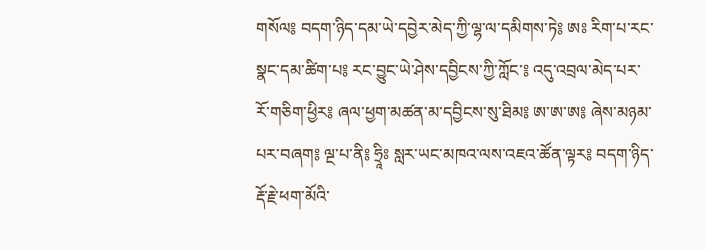གསོལ༔ བདག་ཉིད་དམ་ཡེ་དབྱེར་མེད་ཀྱི་ལྷ་ལ་དམིགས་ཏེ༔ ཨཿ རིག་པ་རང་སྣང་དམ་ཚིག་པ༔ རང་བྱུང་ཡེ་ཤེས་དབྱིངས་ཀྱི་ཀློང་༔ འདུ་འབྲལ་མེད་པར་རོ་གཅིག་ཕྱིར༔ ཞལ་ཕྱག་མཚན་མ་དབྱིངས་སུ་ཐིམ༔ ཨ་ཨ་ཨ༔ ཞེས་མཉམ་པར་བཞག༔ ལྔ་པ་ནི༔ ཧྲཱིཿ སླར་ཡང་མཁའ་ལས་འཇའ་ཚོན་ལྟར༔ བདག་ཉིད་རྡོ་རྗེ་ཕག་མོའི་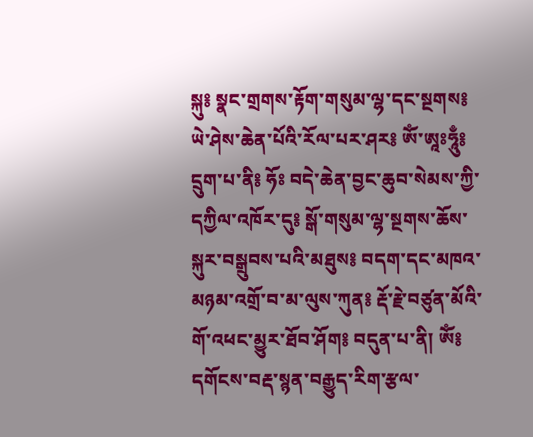སྐུ༔ སྣང་གྲགས་རྟོག་གསུམ་ལྷ་དང་སྔགས༔ ཡེ་ཤེས་ཆེན་པོའི་རོལ་པར་ཤར༔ ཨོཾ་ཨཱཿཧཱུྃ༔ དྲུག་པ་ནི༔ ཧོཿ བདེ་ཆེན་བྱང་ཆུབ་སེམས་ཀྱི་དཀྱིལ་འཁོར་དུ༔ སྒོ་གསུམ་ལྷ་སྔགས་ཆོས་སྐུར་བསྒྲུབས་པའི་མཐུས༔ བདག་དང་མཁའ་མཉམ་འགྲོ་བ་མ་ལུས་ཀུན༔ རྡོ་རྗེ་བཙུན་མོའི་གོ་འཕང་མྱུར་ཐོབ་ཤོག༔ བདུན་པ་ནི། ཨོཾ༔ དགོངས་བརྡ་སྙན་བརྒྱུད་རིག་རྩལ་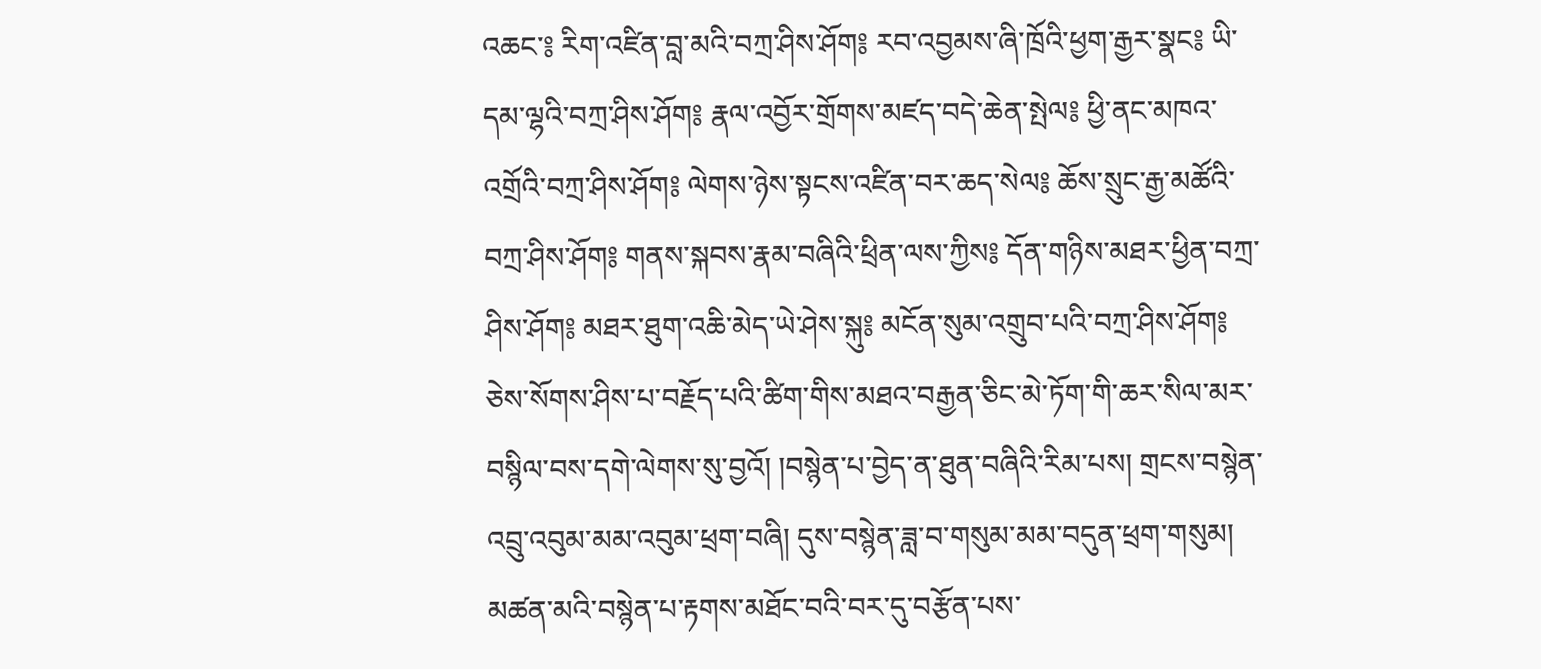འཆང་༔ རིག་འཛིན་བླ་མའི་བཀྲ་ཤིས་ཤོག༔ རབ་འབྱམས་ཞི་ཁྲོའི་ཕྱག་རྒྱར་སྣང༔ ཡི་དམ་ལྷའི་བཀྲ་ཤིས་ཤོག༔ རྣལ་འབྱོར་གྲོགས་མཛད་བདེ་ཆེན་སྤེལ༔ ཕྱི་ནང་མཁའ་འགྲོའི་བཀྲ་ཤིས་ཤོག༔ ལེགས་ཉེས་སྟངས་འཛིན་བར་ཆད་སེལ༔ ཆོས་སྲུང་རྒྱ་མཚོའི་བཀྲ་ཤིས་ཤོག༔ གནས་སྐབས་རྣམ་བཞིའི་ཕྲིན་ལས་ཀྱིས༔ དོན་གཉིས་མཐར་ཕྱིན་བཀྲ་ཤིས་ཤོག༔ མཐར་ཐུག་འཆི་མེད་ཡེ་ཤེས་སྐུ༔ མངོན་སུམ་འགྲུབ་པའི་བཀྲ་ཤིས་ཤོག༔ ཅེས་སོགས་ཤིས་པ་བརྗོད་པའི་ཚིག་གིས་མཐའ་བརྒྱན་ཅིང་མེ་ཏོག་གི་ཆར་སིལ་མར་བསྙིལ་བས་དགེ་ལེགས་སུ་བྱའོ། །བསྙེན་པ་བྱེད་ན་ཐུན་བཞིའི་རིམ་པས། གྲངས་བསྙེན་འབྲུ་འབུམ་མམ་འབུམ་ཕྲག་བཞི། དུས་བསྙེན་ཟླ་བ་གསུམ་མམ་བདུན་ཕྲག་གསུམ། མཚན་མའི་བསྙེན་པ་རྟགས་མཐོང་བའི་བར་དུ་བརྩོན་པས་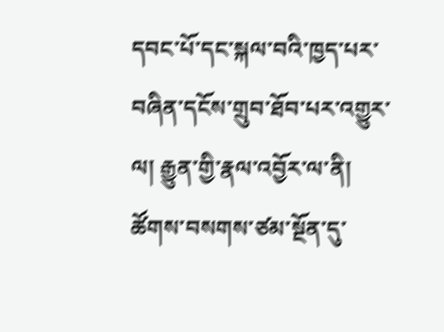དབང་པོ་དང་སྐལ་བའི་ཁྱད་པར་བཞིན་དངོས་གྲུབ་ཐོབ་པར་འགྱུར་ལ། རྒྱུན་གྱི་རྣལ་འབྱོར་ལ་ནི། ཚོགས་བསགས་ཙམ་སྔོན་དུ་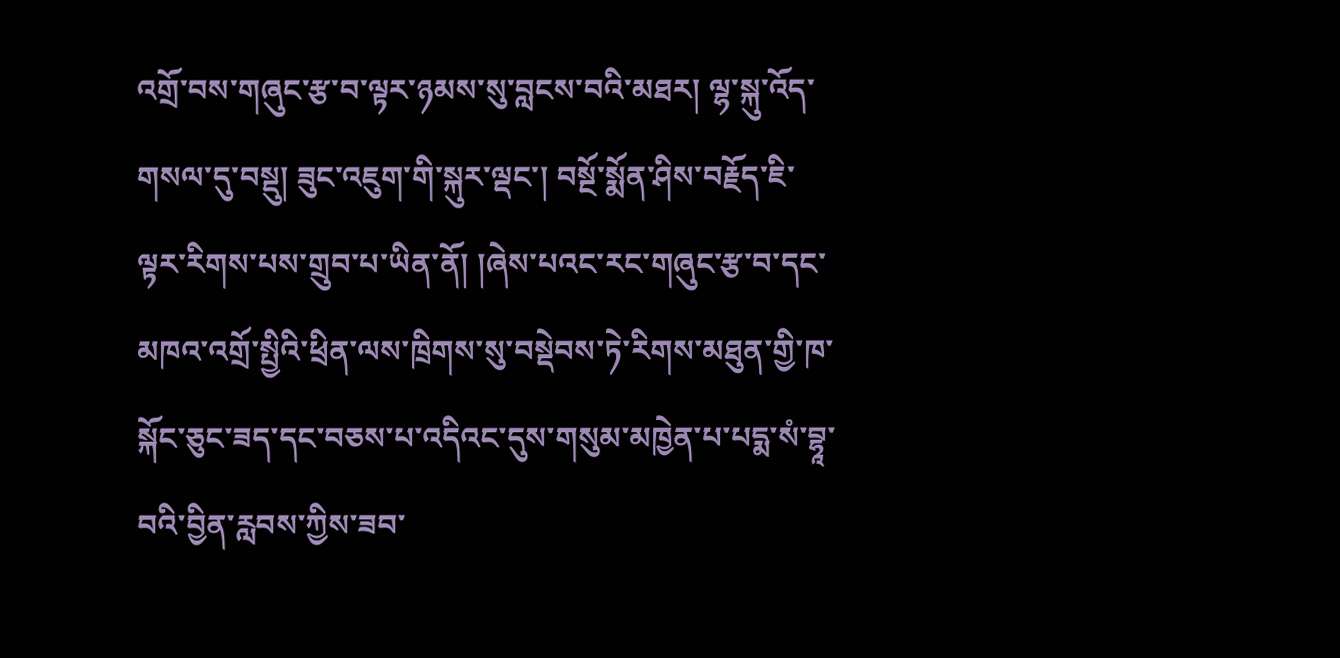འགྲོ་བས་གཞུང་རྩ་བ་ལྟར་ཉམས་སུ་བླངས་བའི་མཐར། ལྷ་སྐུ་འོད་གསལ་དུ་བསྡུ། ཟུང་འཇུག་གི་སྐུར་ལྡང་། བསྔོ་སྨོན་ཤིས་བརྗོད་ཇི་ལྟར་རིགས་པས་གྲུབ་པ་ཡིན་ནོ། །ཞེས་པའང་རང་གཞུང་རྩ་བ་དང་མཁའ་འགྲོ་སྤྱིའི་ཕྲིན་ལས་ཁྲིགས་སུ་བསྡེབས་ཏེ་རིགས་མཐུན་གྱི་ཁ་སྐོང་ཅུང་ཟད་དང་བཅས་པ་འདིའང་དུས་གསུམ་མཁྱེན་པ་པདྨ་སཾ་བྷཱ་བའི་བྱིན་རླབས་ཀྱིས་ཟབ་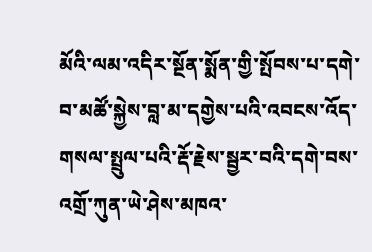མོའི་ལམ་འདིར་སྔོན་སྨོན་གྱི་སྤོབས་པ་དགེ་བ་མཚོ་སྐྱེས་བླ་མ་དགྱེས་པའི་འབངས་འོད་གསལ་སྤྲུལ་པའི་རྡོ་རྗེས་སྦྱར་བའི་དགེ་བས་འགྲོ་ཀུན་ཡེ་ཤེས་མཁའ་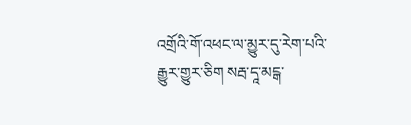འགྲོའི་གོ་འཕང་ལ་མྱུར་དུ་རེག་པའི་རྒྱུར་གྱུར་ཅིག སརྦ་དཱ་མངྒ་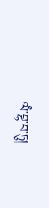ལཾ་བྷ་བ་ཏུ།